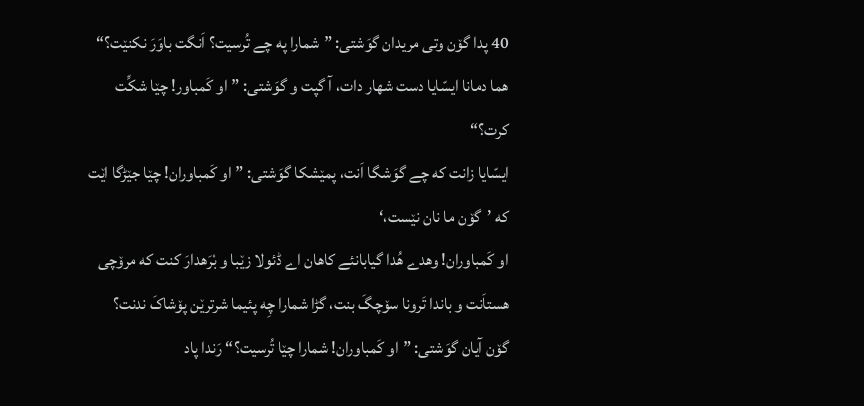40 پدا گۆن وتی مریدان گوَشتی: ”شمارا په چے تُرسیت؟ اَنگت باوَرَ نکنێت؟“
هما دمانا ایسّایا دست شهار دات، آ گپت و گوَشتی: ”او کَمباور! چێا شکِّت کرت؟“
ایسّایا زانت که چے گوَشگا اَنت، پمێشکا گوَشتی: ”او کَمباوران! چێا جێڑگا اێت که ’گۆن ما نان نێست،‘
او کَمباوران! وهدے هُدا گیابانئے کاهان اے ڈئولا زێبا و بْرَهدارَ کنت که مرۆچی هستاَنت و باندا تَرونا سۆچگَ بنت، گڑا شمارا چِه پئیما شرترێن پۆشاکَ ندنت؟
گۆن آیان گوَشتی: ”او کَمباوران! شمارا چێا تُرسیت؟“ رَندا پاد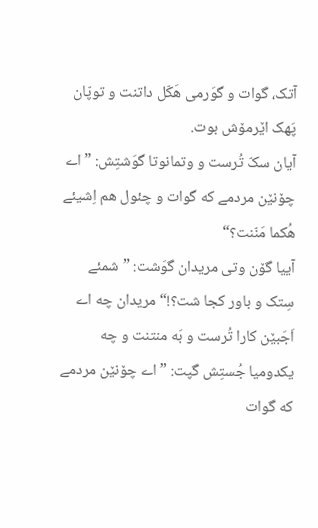آتک، گوات و گوَرمی هَکّل داتنت و توپّان پَهک اێرمۆش بوت.
آیان سکّ تُرست و وتمانوتا گوَشتِش: ”اے چۆنێن مردمے که گوات و چئول هم اِشیئے هُکما مَنّنت؟“
آییا گۆن وتی مریدان گوَشت: ”شمئے سِتک و باور کجا شت؟!“ مریدان چه اے اَجَبێن کارا تُرست و بَه منتنت و چه یکدومیا جُستِش گپت: ”اے چۆنێن مردمے که گوات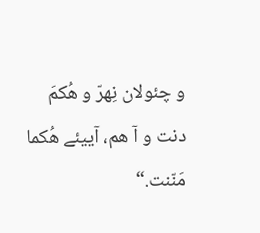و چئولان نِهرّ و هُکمَ دنت و آ هم، آییئے هُکما مَنّنت.“